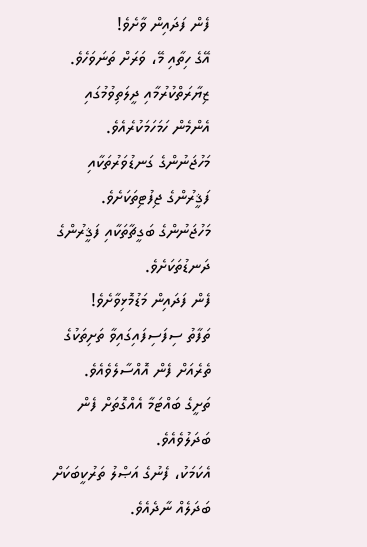ފެން ފަދައިން ވާށެވެ!
އޭގެ ހިތާއި މޭ، ވަރަށް ތަނަވަހެވެ.
ޒިޔާރަތްކުރުމާއި ދީލަތިވުމުގައި އެންމެން ހަމަހަމަކުރެއެވެ.
މަހުޖަނުންގެ ގަނޑުވަރުތަކާއި ފަޤީރުންގެ ޖިފުޓިތަކަށެވެ.
މަހުޖަނުންގެ ބަގީޗާތަކާއި ފަޤީރުންގެ ދަނޑުތަކަށެވެ.
ފެން ފަދައިން މަޑުމޮޅިވާށެވެ!
ތަފާތު ސިފަސިފައިގައިވާ ތަށިތަކުގެ ތެރެއަށް ފެން އޮއްސާލެވެއެވެ.
ތަށީގެ ބައްޓަމާ އެއްގޮތަށް ފެން ބަދަލުވެއެވެ.
އެކަމަކު، ފެނުގެ އަޞްލު ތަރުކީބަކަށް ބަދަލެއް ނާދެއެވެ.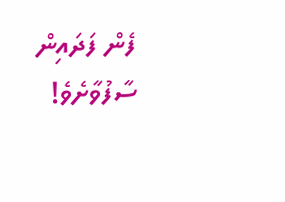ފެން ފަދައިން ސާފުވާށެވެ!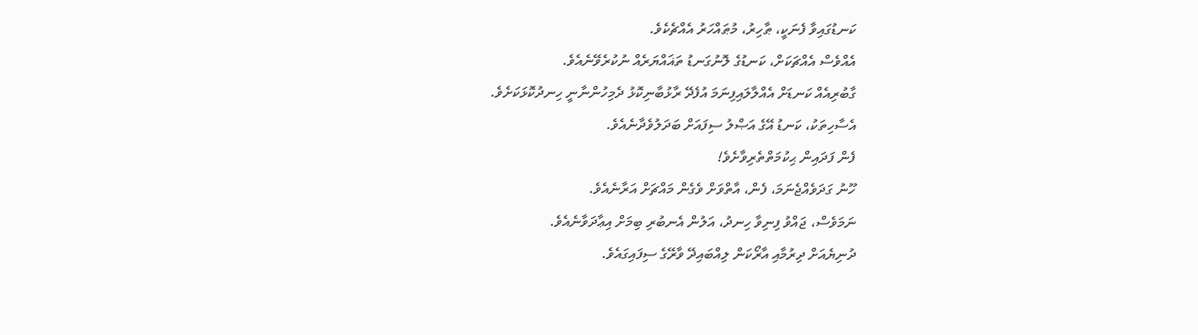ކަނޑުގައިވާ ފެނަކީ، ޠާހިރު، މުޠައްހަރު އެއްޗެކެވެ.
އެއްވެސް އެއްޗަކަށް، ކަނޑުގެ ލޮނުގަނޑު ތަޣައްޔަރެއް ނުކުރެވޭނެއެވެ.
ގާބުރިއެއް ކަނޑަށް އެއްލާލައިފިނަމަ އުފެދޭ ރާޅުބާނިކޮޅު ދެމިހުންނާނީ ހިނދުކޮޅަކަށެވެ.
އެސާހިތަކު، ކަނޑު އޭގެ އަޞްލު ސިފައަށް ބަދަލުވެދާނެއެވެ.
ފެން ފަދައިން ޙިކުމަތްތެރިވާށެވެ!
ހޫނު ގަދަވެއްޖެނަމަ، ފެން، އާތްވަށް ވެގެން މައްޗަށް އަރާނެއެވެ.
ނަމަވެސް، ޖައްވު ފިނިވާ ހިނދު، އަލުން އެނބުރި ބިމަށް އިޢާދަވާނެއެވެ.
ދުނިޔެއަށް ދިރުމާއި އާރޯކަން ލިއްބައިދޭ ވާރޭގެ ސިފައިގައެވެ.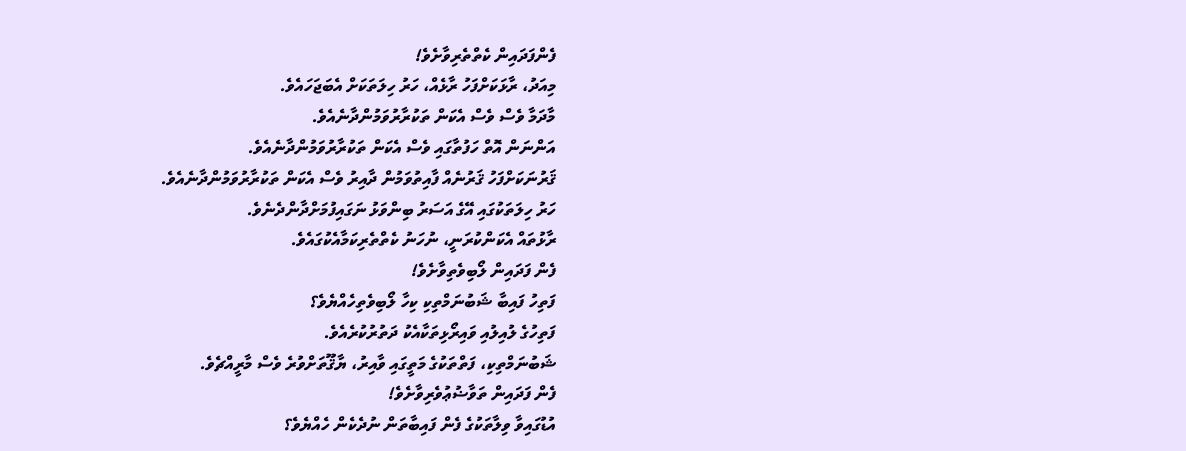ފެންފަދައިން ކެތްތެރިވާށެވެ!
މިއަދު، ރާޅަކަށްފަހު ރާޅެއް، ހަރު ހިލަތަކަށް އެބަޖަހައެވެ.
މާދަމާ ވެސް ވެސް އެކަން ތަކުރާރުވަމުންދާނެއެވެ.
އަންނަން އޮތް ހަފުތާގައި ވެސް އެކަން ތަކުރާރުވަމުންދާނެއެވެ.
ޤަރުނަކަށްފަހު ޤަރުނެއް ފާއިތުވަމުން ދާއިރު ވެސް އެކަން ތަކުރާރުވަމުންދާނެއެވެ.
ހަރު ހިލަތަކުގައި އޭގެ އަސަރު ބިންވަޅު ނަގައިފުމަށްދާންދެނެވެ.
ރާޅުތައް އެކަންކުރަނީ، ނުހަނު ކެތްތެރިކަމާއެކުގައެވެ.
ފެން ފަދައިން ލޯބިވެތިވާށެވެ!
ފަތިހު ފައިބާ ޝަބުނަމްތިކި ކިހާ ލޯބިވެތިހެއްޔެވެ؟
ފަތިހުގެ ލުއިލުއި ވައިރޯޅިތަކާއެކު ދަތުރުކުރެއެވެ.
ޝަބުނަމްތިކި، ފަތްތަކުގެ މަތީގައި ވާއިރު، ޔާޤޫތަށްވުރެ ވެސް މާރީއްޗެވެ.
ފެން ފަދައިން ތަވާޟުޢުވެރިވާށެވެ!
އުޑުގައިވާ ވިލާތަކުގެ ފެން ފައިބާތަން ނުދެކެން ހެއްޔެވެ؟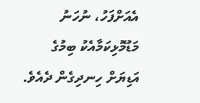އެއަށްފަހު، ނުހަނު މަޑުމޮޅިކަމާއެކު ބިމުގެ އަޑިޔަށް ހިނދިގެން ދެއެވެ.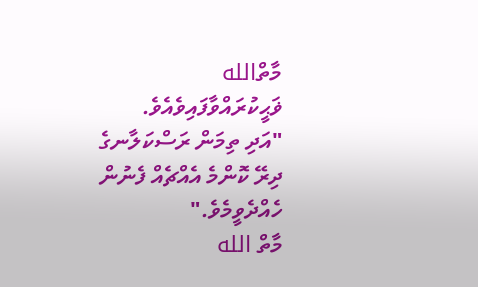މާތްالله ޥަޙީކުރައްވާފައިވެއެވެ.
"އަދި ތިމަން ރަސްކަލާނގެ ދިރޭ ކޮންމެ އެއްޗެއް ފެނުން ހެއްދެވީމެވެ."
މާތް الله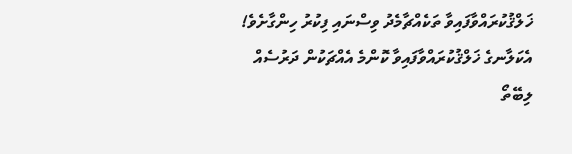ޚަލްޤުކުރައްވާފައިވާ ތަކެއްޗާމެދު ވިސްނައި ފިކުރު ހިންގާށެވެ!
އެކަލާނގެ ޚަލްޤުކުރައްވާފައިވާ ކޮންމެ އެއްޗަކުން ދަރުސެއް ލިބޭތޯ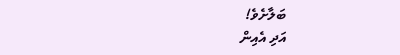ބަލާށެވެ!
އަދި އެއިން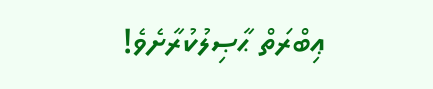ޢިބްރަތް ޙާޞިލުކުރާށެވެ!